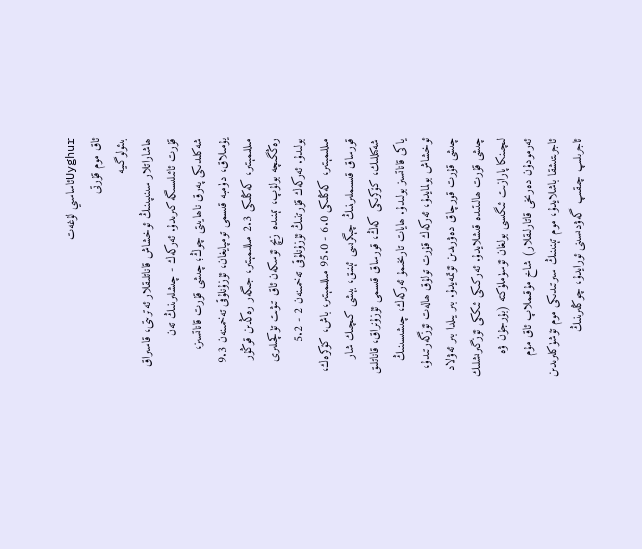Uyghurئاساسىي لۇغەت
ئاق موم قۇرتى
بىئولوگىيە
ھاشاراتلار سىنىپىنىڭ ئوخشاش قاناتلىقلار ئەترىتى، قاسىراق قۇرت ئائىلىسىگە كىرىدۇ. ئەركەك - چىشلىرىنىڭ تەن شەكلىدىكى پەرق ناھايىتى چوڭ؛ چىشى قۇرت قاناتسىز، يۇمىلاق، دۈمبە قىسمى تومپايغان، ئۇزۇنلۇقى تەخمىنەن 9.3 مىللىمېتىر، كەڭلىكى 2.3 مىللىمېتىر، جىگەر رەڭدىن قوڭۇر رەڭگىچە بولۇپ، تېنىدە زىچ ئۆسكەن ئاق تىۋىت تۈكچىلىرى بولىدۇ. ئەركەك قۇرتنىڭ ئۇزۇنلۇقى تەخمىنەن 2 - 5.2 مىللىمېتىر، كەڭلىكى 6.0 - 95.0 مىللىمېتىر، باش، كۆكرەك، قورساق قىسىملىرىنىڭ چېگرىسى ئېنىق، بېشى كىچىك شار شەكىللىك، كۆكرىكى كەڭ، قورساق قىسمى ئۇزۇنراق، قاناتلىق ياكى قاناتسىز بولىدۇ. ھايات تارىخىمۇ ئەركەك، چىشىسىنىڭ ئوخشاش بولمايدۇ، ئەركەك قۇرت تولۇق ھالەت ئۆزگەرتىدۇ، چىشى قۇرت قورچاق دەۋرىدىن ئۆتمەيدۇ. بىر يىلدا بىر ئەۋلاد چىشى قۇرت ھالىتىدە قىشلايدۇ. ئەركىكى ئىككى ئۆزگىرىشلىك لىچىنكا پارازىت ئىگىسى بولغان ئۆسۈملۈكتە (بۇرجۇن ۋە ئەرمودۇن دەرىخى قاتارلىقلار) شاخ مۇقىملاپ ئاق مۇم ئاجرىتىشقا باشلايدۇ، موم تېنىنىڭ سىرتىدىكى موم تۆشۈكلىرىدىن ئاجرىلىپ چىقىپ گەۋدىسىنى ئورايدۇ، چوڭلىرىنىڭ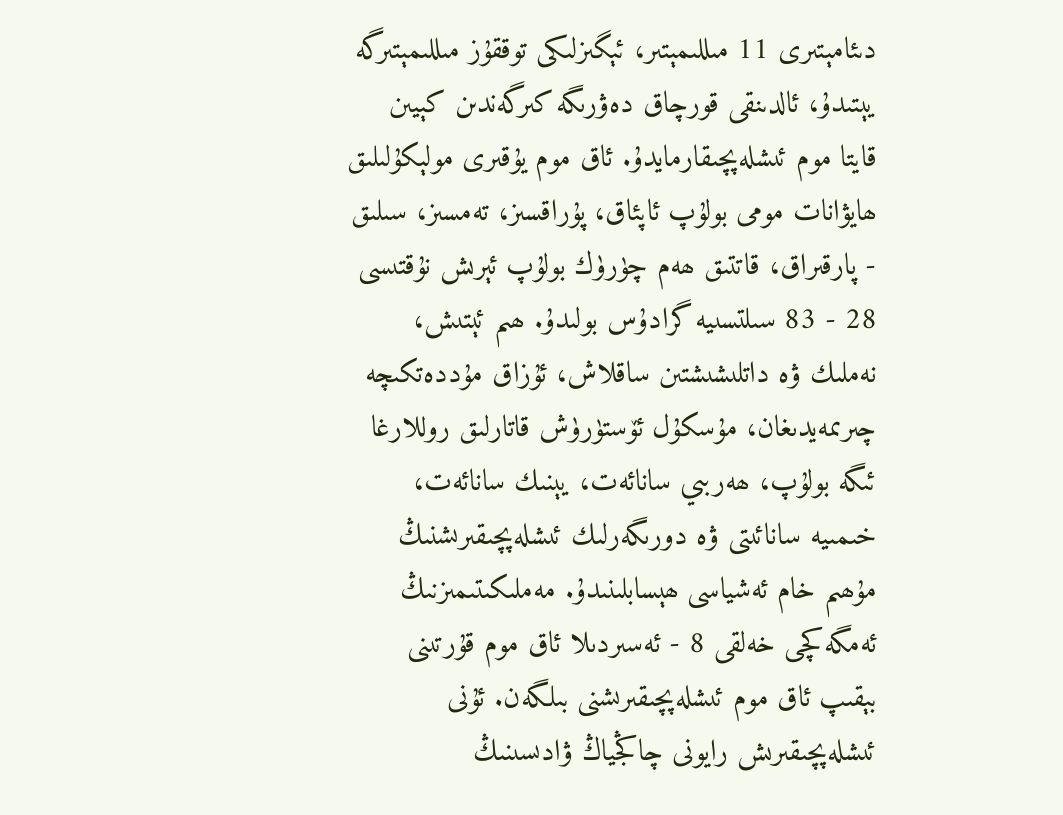دىئامېتىرى 11 مىللىمېتىر، ئېگىزلىكى توققۇز مىللىمېتىرگە يېتىدۇ، ئالدىنقى قورچاق دەۋرىگە كىرگەندىن كېيىن قايتا موم ئىشلەپچىقارمايدۇ. ئاق موم يۇقىرى مولېكۇلىلىق ھايۋانات مومى بولۇپ ئاپئاق، پۇراقسىز، تەمسىز، سىلىق - پارقىراق، قاتتىق ھەم چۈرۈك بولۇپ ئېرىش نۇقتىسى 28 - 83 سىلتسىيە گرادۇس بولىدۇ. ھىم ئېتىش، نەملىك ۋە داتلىشىشتىن ساقلاش، ئۇزاق مۇددەتكىچە چىرىمەيدىغان، مۇسكۇل ئۆستۈرۈش قاتارلىق روللارغا ئىگە بولۇپ، ھەربىي سانائەت، يېنىك سانائەت، خىمىيە سانائىتى ۋە دورىگەرلىك ئىشلەپچىقىرىشنىڭ مۇھىم خام ئەشياسى ھېسابلىنىدۇ. مەملىكىتىمىزنىڭ ئەمگەكچى خەلقى 8 - ئەسىردىلا ئاق موم قۇرتىنى بېقىپ ئاق موم ئىشلەپچىقىرىشنى بىلگەن. ئۇنى ئىشلەپچىقىرىش رايونى چاڭجياڭ ۋادىسىنىڭ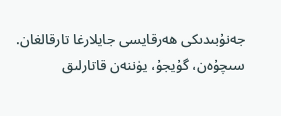جەنۇبىدىكى ھەرقايسى جايلارغا تارقالغان. سىچۇەن، گۇيجۇ، يۈننەن قاتارلىق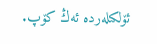ئۆلكىلەردە ئەڭ كۆپ.